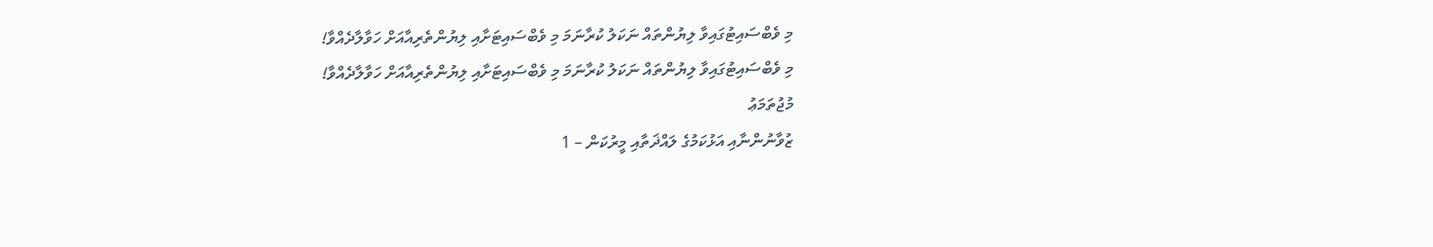މި ވެބްސައިޓުގައިވާ ލިޔުންތައް ނަކަލު ކުރާނަމަ މި ވެބްސައިޓަށާއި ލިޔުންތެރިއާއަށް ހަވާލާދެއްވާ!
މި ވެބްސައިޓުގައިވާ ލިޔުންތައް ނަކަލު ކުރާނަމަ މި ވެބްސައިޓަށާއި ލިޔުންތެރިއާއަށް ހަވާލާދެއްވާ!
މުޖުތަމަޢު
ޒުވާނުންނާއި އަޅުކަމުގެ ލައްޛަތާއި މީރުކަން – 1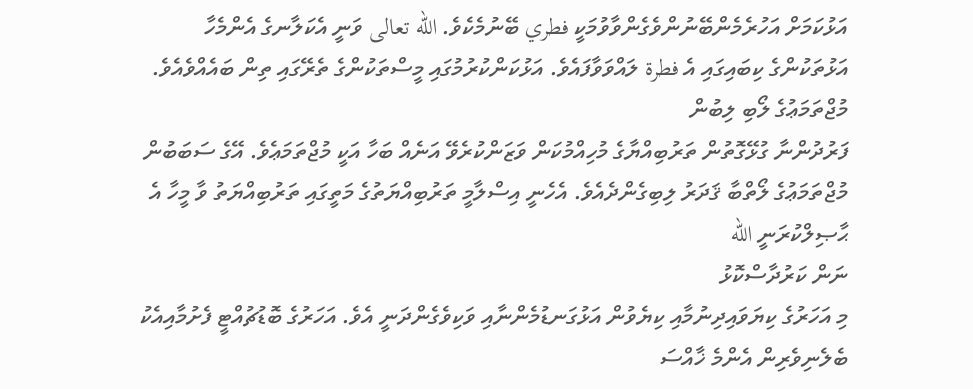އަޅުކަމަށް އަހުރެމެންބޭނުންވެގެންވާވުމަކީ فطري ބޭނުމެކެވެ. الله تعالى ވަނީ އެކަލާނގެ އެންމެހާ އަޅުތަކުންގެ ކިބައިގައި އެ فطرة ލައްވަވާފައެވެ. އަޅުކަންކުރުމުގައި މީސްތަކުންގެ ތެރޭގައި ތިން ބައެއްވެއެވެ.
މުޖްތަމަޢުގެ ލޯބި ލިބުން
ފަރުދުންނާ ގުޅޭގޮތުން ތަރުބިއްޔާގެ މުހިއްމުކަން ވަޒަންކުރެވޭ އަނެއް ބަހާ އަކީ މުޖްތަމަޢެވެ. އޭގެ ސަބަބުން މުޖްތަމަޢުގެ ލޯތްބާ ޤަދަރު ލިބިގެންދެއެވެ. އެހެނީ އިސްލާމީ ތަރުބިއްޔަތުގެ މަތީގައި ތަރުބިއްޔަތު ވާ މީހާ އެ ޙާޞިލްކުރަނީ الله
ނަން ކަރުދާސްކޮޅު
މި އަހަރުގެ ކިޔަވައިދިނުމާއި ކިޔެވުން އަޅުގަނޑުމެންނާއި ވަކިވެގެންދަނީ އެވެ. އަހަރުގެ ބޮޑުޗުއްޓީ ފެށުމާއިއެކު ބެލެނިވެރިން އެންމެ ޚާއްސަ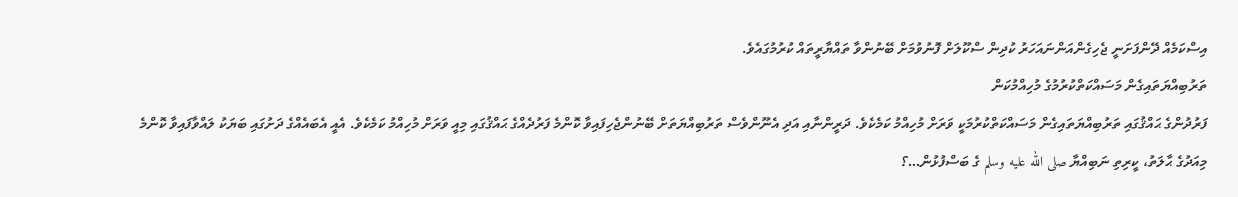އިސްކަމެއް ދޭންފަށަނީ ޖެހިގެންއަންނައަހަރު ކުދިން ސްކޫލަށް ފޮނުވުމަށް ބޭނުންވާ ތައްޔާރީތައް ކުރުމުގައެވެ.
ތަރުބިއްޔަތައިގެން މަސައްކަތްކުރުމުގެ މުހިއްމުކަން
ފަރުދުންގެ ޙައްޤުގައި ތަރުބިއްޔަތައިގެން މަސައްކަތްކުރުމަކީ ވަރަށް މުހިއްމު ކަމެކެވެ. ދަރީންނާއި އަދި އެނޫންވެސް ތަރުބިއްޔަތަށް ބޭނުންޖެހިފައިވާ ކޮންމެ ފަރުދެއްގެ ޙައްޤުގައި މިއީ ވަރަށް މުހިއްމު ކަމެކެވެ. އެއީ އެބައެއްގެ ދަށުގައި ބަޔަކު ލައްވާފައިވާ ކޮންމެ
މިއަދުގެ ޙާލަތު، ކީރިތި ނަބިއްޔާ صلى الله عليه وسلم ގެ ބަސްފުޅުން…؟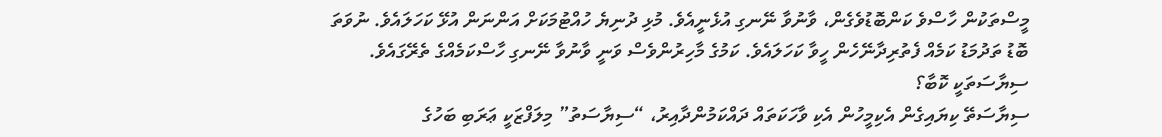މީސްތަކުން ހާސްވެ ކަންބޮޑުވެގެން، ވާނުވާ ނޭނގި އުޅެނީއެވެ. މުޅި ދުނިޔެ ހުއްޓުމަކަށް އަންނަން އުޅޭ ކަހަލައެވެ. ނުވަތަ ބޮޑު ތަދުމަޑު ކަމެއް ފެތުރިދާނޭހެން ހީވާ ކަހަލައެވެ. ކަމުގެ މާހިރުންވެސް ވަނީ ވާނުވާ ނޭނގި ހާސްކަމެއްގެ ތެރޭގައެވެ.
ސިޔާސަތަކީ ކޮބާ؟
ސިޔާސަތޭ ކިޔައިގެން އެކިމީހުން އެކި ވާހަކަތައް ދައްކަމުންދާއިރު، “ސިޔާސަތު” މިލަފްޒަކީ ޢަރަބި ބަހުގެ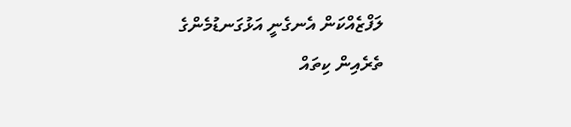ލަފްޒެއްކަން އެނގެނީ އަޅުގަނޑުމެންގެ ތެރެއިން ކިތައް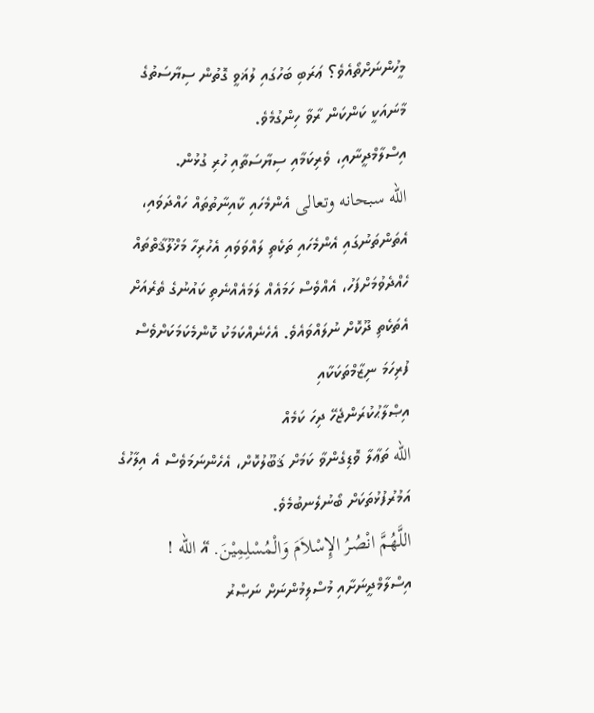މީހުންނަށްތޯއެވެ؟ ޢަރަބި ބަހުގައި ލުޣަވީ ގޮތުން ސިޔާސަތުގެ މާނައަކީ ކަންކަން ރާވާ ހިންގުމެވެ.
އިސްލާމްދީނާއި، ވެރިކަމާއި ސިޔާސަތާއި ހުރި ގުޅުން.
الله سبحانه وتعالى އެންމެހައި ކާއިނާތުތައް ހައްދަވައި، އެތަންތަނުގައި އެންމެހައި ތަކެތި ލައްވަވައި އެހުރިހާ މަޚްލޫޤާތްތައް ހެއްދެވުމަށްފަހު، އެއްވެސް ހަމައެއް ލަމައެއްނެތި ކައުނުގެ ތެރެއަށް އެތަކެތި ދޫކޮށް ނުލައްވައެވެ. އެހެނެއްކަމަކު ކޮންމެކަމަކަށްވެސް ފުރިހަމަ ނިޒާމްތަކަކާއި
އިޞްލާޙުކުރަންޖެހޭ ދިހަ ކަމެއް
الله ތަޢާލާ ވޮޑިގެންވާ ކަމަށް ޤަބޫލުކޮށް، އެހެންނަމަވެސް އެ އިލާހުގެ އަމުރުފުޅުތަކަށް ބޯނުލެނބުމެވެ.
اللَّهُمَّ انْصُرُ الإِسْلاَمَ وَالْمُسْلِمِيْنَ. އޭ الله ! އިސްލާމްދީނަށާއި މުސްލިމުންނަށް ނަޞްރު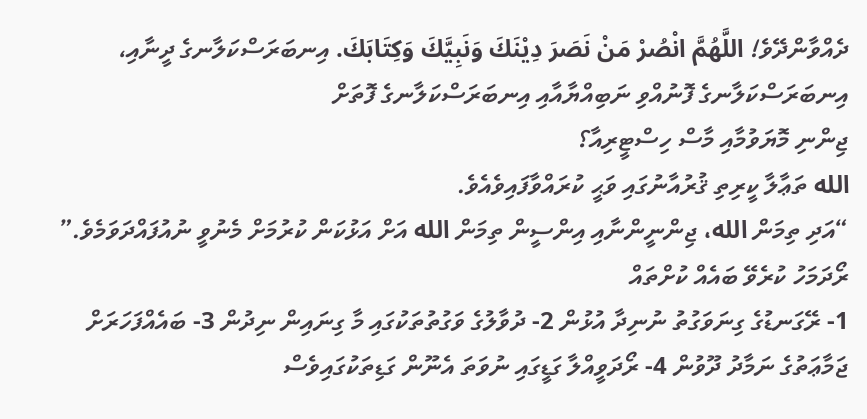ދެއްވާންދޭވެ! اللَّهُمَّ انْصُرْ مَنْ نَصَرَ دِيْنَكَ وَنَبِيَّكَ وَكِتَابَكَ. އިނބަރަސްކަލާނގެ ދީނާއި، އިނބަރަސްކަލާނގެ ފޮނުއްވި ނަބިއްޔާއާއި އިނބަރަސްކަލާނގެ ފޮތަށް
ޖިންނި މޮޔަވުމާއި މާސް ހިސްޓީރިއާ؟
الله ތަޢާލާ ކީރިތި ޤުރުއާނުގައި ވަޙީ ކުރައްވާފައިވެއެވެ.
“އަދި ތިމަން الله، ޖިންނީންނާއި އިންސީން ތިމަން الله އަށް އަޅުކަން ކުރުމަށް މެނުވީ ނުއުފައްދަވަމެވެ.”
ރޯދަމަހު ކުރެވޭ ބައެއް ކުށްތައް
1- ރޭގަނޑުގެ ގިނަވަގުތު ނުނިދާ އުޅުން 2- ދުވާލުގެ ވަގުތުތަކުގައި މާ ގިނައިން ނިދުން 3- ބައެއްފަހަރަށް ޖަމާޢަތުގެ ނަމާދު ދޫވުން 4- ރޯދަވީއްލާ ގަޑީގައި ނުވަތަ އެނޫން ގަޑިތަކުގައިވެސް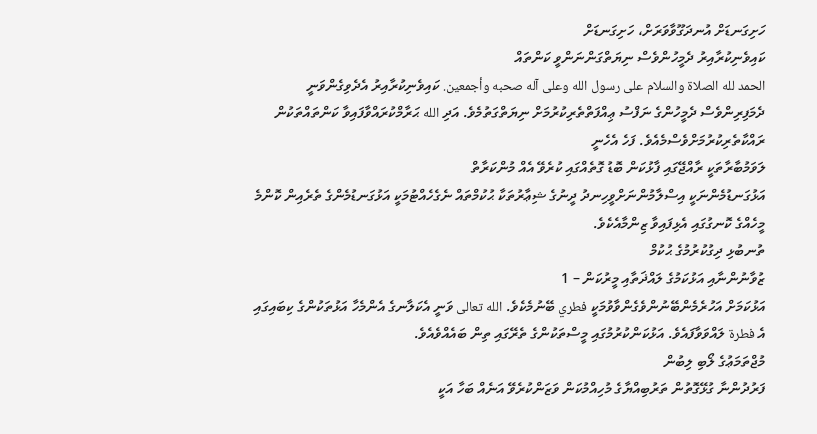ހަށިގަނޑަށް އުނދަގޫވާވަރަށް، ހަށިގަނޑަށް
ކައިވެނިކުރާއިރު ދެމީހުންވެސް ނިޔަތްގަންނަންވީ ކަންތައް
الحمد لله الصلاة والسلام على رسول الله وعلى آله صحبه وأجمعين. ކައިވެނިކުރާއިރު އެދެވިގެންވަނީ ދެމަފިރިންވެސް ދެމީހުންގެ ނަފްސު ޢިއްފަތްތެރިކުރުމަށް ނިޔަތްގަތުމެވެ. އަދި الله ޙަރާމްކުރައްވާފައިވާ ކަންތައްތަކުން ރައްކާތެރިކުރުމަށްވެސްމެއެވެ. ފަހެ އެހެނީ
ލަވަމުބާރާތަކީ ރާއްޖޭގައި ފާޅުކަން ބޮޑު ގޮތެއްގައި ކުރެވޭ އެއް މުންކަރާތް
އަޅުގަނޑުމެންނަކީ އިސްލާމުންނަށްވީހިނދު ދީނުގެ ޝިޢާރުތަކާ ޙުކުމްތައް ނެގެހެއްޓުމަކީ އަޅުގަނޑުމެންގެ ތެރެއިން ކޮންމެ މީހެއްގެ ކޮނގުގައި އެޅިފައިވާ ޒިންމާއެކެވެ.
ތުނބުޅި ދިގުކުރުމުގެ ޙުކުމް
ޒުވާނުންނާއި އަޅުކަމުގެ ލައްޛަތާއި މީރުކަން – 1
އަޅުކަމަށް އަހުރެމެންބޭނުންވެގެންވާވުމަކީ فطري ބޭނުމެކެވެ. الله تعالى ވަނީ އެކަލާނގެ އެންމެހާ އަޅުތަކުންގެ ކިބައިގައި އެ فطرة ލައްވަވާފައެވެ. އަޅުކަންކުރުމުގައި މީސްތަކުންގެ ތެރޭގައި ތިން ބައެއްވެއެވެ.
މުޖްތަމަޢުގެ ލޯބި ލިބުން
ފަރުދުންނާ ގުޅޭގޮތުން ތަރުބިއްޔާގެ މުހިއްމުކަން ވަޒަންކުރެވޭ އަނެއް ބަހާ އަކީ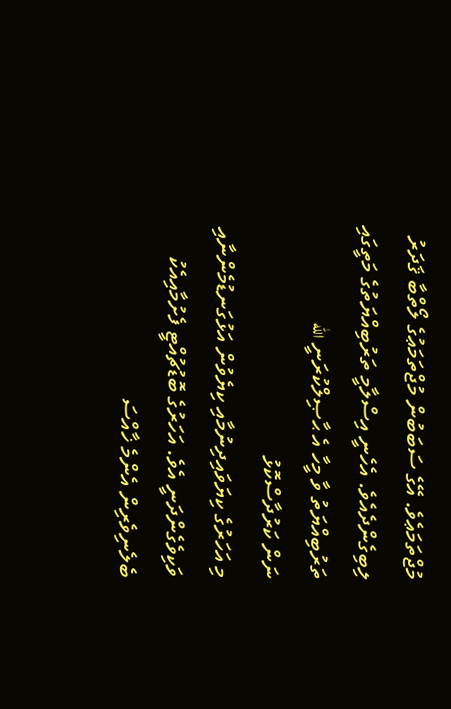މުޖްތަމަޢެވެ. އޭގެ ސަބަބުން މުޖްތަމަޢުގެ ލޯތްބާ ޤަދަރު ލިބިގެންދެއެވެ. އެހެނީ އިސްލާމީ ތަރުބިއްޔަތުގެ މަތީގައި ތަރުބިއްޔަތު ވާ މީހާ އެ ޙާޞިލްކުރަނީ الله
ނަން ކަރުދާސްކޮޅު
މި އަހަރުގެ ކިޔަވައިދިނުމާއި ކިޔެވުން އަޅުގަނޑުމެންނާއި ވަކިވެގެންދަނީ އެވެ. އަހަރުގެ ބޮޑުޗުއްޓީ ފެށުމާއިއެކު ބެލެނިވެރިން އެންމެ ޚާއްސަ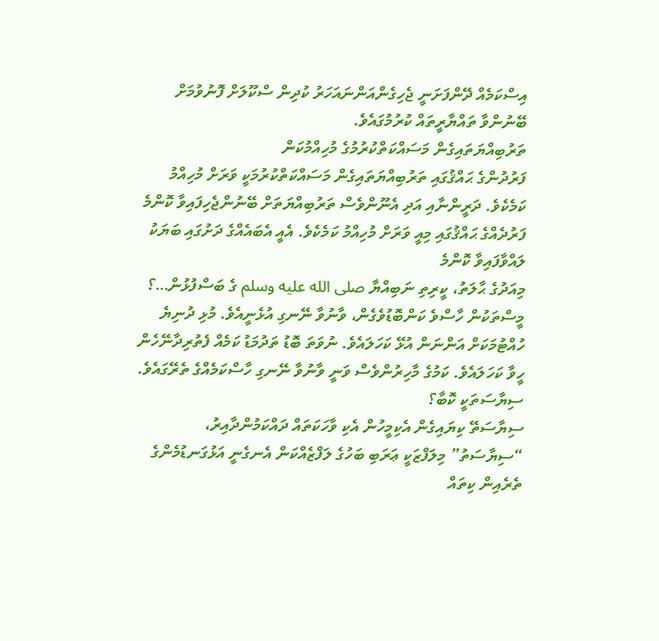އިސްކަމެއް ދޭންފަށަނީ ޖެހިގެންއަންނައަހަރު ކުދިން ސްކޫލަށް ފޮނުވުމަށް ބޭނުންވާ ތައްޔާރީތައް ކުރުމުގައެވެ.
ތަރުބިއްޔަތައިގެން މަސައްކަތްކުރުމުގެ މުހިއްމުކަން
ފަރުދުންގެ ޙައްޤުގައި ތަރުބިއްޔަތައިގެން މަސައްކަތްކުރުމަކީ ވަރަށް މުހިއްމު ކަމެކެވެ. ދަރީންނާއި އަދި އެނޫންވެސް ތަރުބިއްޔަތަށް ބޭނުންޖެހިފައިވާ ކޮންމެ ފަރުދެއްގެ ޙައްޤުގައި މިއީ ވަރަށް މުހިއްމު ކަމެކެވެ. އެއީ އެބައެއްގެ ދަށުގައި ބަޔަކު ލައްވާފައިވާ ކޮންމެ
މިއަދުގެ ޙާލަތު، ކީރިތި ނަބިއްޔާ صلى الله عليه وسلم ގެ ބަސްފުޅުން…؟
މީސްތަކުން ހާސްވެ ކަންބޮޑުވެގެން، ވާނުވާ ނޭނގި އުޅެނީއެވެ. މުޅި ދުނިޔެ ހުއްޓުމަކަށް އަންނަން އުޅޭ ކަހަލައެވެ. ނުވަތަ ބޮޑު ތަދުމަޑު ކަމެއް ފެތުރިދާނޭހެން ހީވާ ކަހަލައެވެ. ކަމުގެ މާހިރުންވެސް ވަނީ ވާނުވާ ނޭނގި ހާސްކަމެއްގެ ތެރޭގައެވެ.
ސިޔާސަތަކީ ކޮބާ؟
ސިޔާސަތޭ ކިޔައިގެން އެކިމީހުން އެކި ވާހަކަތައް ދައްކަމުންދާއިރު، “ސިޔާސަތު” މިލަފްޒަކީ ޢަރަބި ބަހުގެ ލަފްޒެއްކަން އެނގެނީ އަޅުގަނޑުމެންގެ ތެރެއިން ކިތައް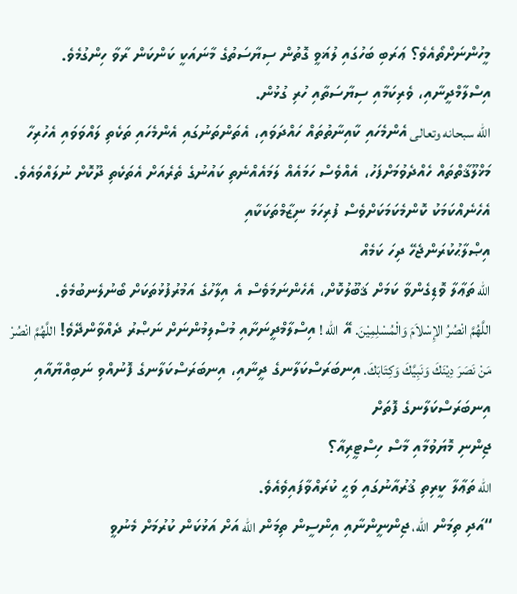މީހުންނަށްތޯއެވެ؟ ޢަރަބި ބަހުގައި ލުޣަވީ ގޮތުން ސިޔާސަތުގެ މާނައަކީ ކަންކަން ރާވާ ހިންގުމެވެ.
އިސްލާމްދީނާއި، ވެރިކަމާއި ސިޔާސަތާއި ހުރި ގުޅުން.
الله سبحانه وتعالى އެންމެހައި ކާއިނާތުތައް ހައްދަވައި، އެތަންތަނުގައި އެންމެހައި ތަކެތި ލައްވަވައި އެހުރިހާ މަޚްލޫޤާތްތައް ހެއްދެވުމަށްފަހު، އެއްވެސް ހަމައެއް ލަމައެއްނެތި ކައުނުގެ ތެރެއަށް އެތަކެތި ދޫކޮށް ނުލައްވައެވެ. އެހެނެއްކަމަކު ކޮންމެކަމަކަށްވެސް ފުރިހަމަ ނިޒާމްތަކަކާއި
އިޞްލާޙުކުރަންޖެހޭ ދިހަ ކަމެއް
الله ތަޢާލާ ވޮޑިގެންވާ ކަމަށް ޤަބޫލުކޮށް، އެހެންނަމަވެސް އެ އިލާހުގެ އަމުރުފުޅުތަކަށް ބޯނުލެނބުމެވެ.
اللَّهُمَّ انْصُرُ الإِسْلاَمَ وَالْمُسْلِمِيْنَ. އޭ الله ! އިސްލާމްދީނަށާއި މުސްލިމުންނަށް ނަޞްރު ދެއްވާންދޭވެ! اللَّهُمَّ انْصُرْ مَنْ نَصَرَ دِيْنَكَ وَنَبِيَّكَ وَكِتَابَكَ. އިނބަރަސްކަލާނގެ ދީނާއި، އިނބަރަސްކަލާނގެ ފޮނުއްވި ނަބިއްޔާއާއި އިނބަރަސްކަލާނގެ ފޮތަށް
ޖިންނި މޮޔަވުމާއި މާސް ހިސްޓީރިއާ؟
الله ތަޢާލާ ކީރިތި ޤުރުއާނުގައި ވަޙީ ކުރައްވާފައިވެއެވެ.
“އަދި ތިމަން الله، ޖިންނީންނާއި އިންސީން ތިމަން الله އަށް އަޅުކަން ކުރުމަށް މެނުވީ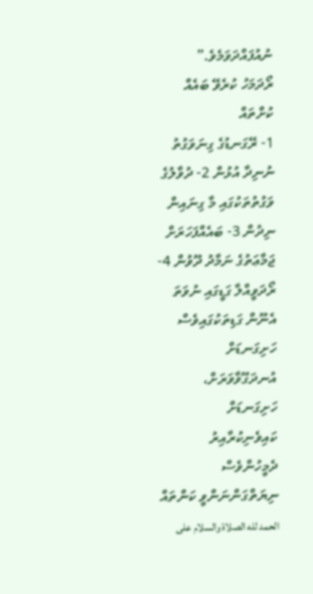ނުއުފައްދަވަމެވެ.”
ރޯދަމަހު ކުރެވޭ ބައެއް ކުށްތައް
1- ރޭގަނޑުގެ ގިނަވަގުތު ނުނިދާ އުޅުން 2- ދުވާލުގެ ވަގުތުތަކުގައި މާ ގިނައިން ނިދުން 3- ބައެއްފަހަރަށް ޖަމާޢަތުގެ ނަމާދު ދޫވުން 4- ރޯދަވީއްލާ ގަޑީގައި ނުވަތަ އެނޫން ގަޑިތަކުގައިވެސް ހަށިގަނޑަށް އުނދަގޫވާވަރަށް، ހަށިގަނޑަށް
ކައިވެނިކުރާއިރު ދެމީހުންވެސް ނިޔަތްގަންނަންވީ ކަންތައް
الحمد لله الصلاة والسلام على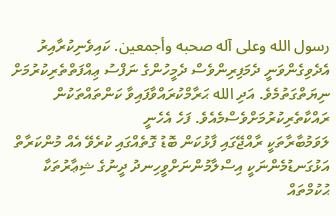رسول الله وعلى آله صحبه وأجمعين. ކައިވެނިކުރާއިރު އެދެވިގެންވަނީ ދެމަފިރިންވެސް ދެމީހުންގެ ނަފްސު ޢިއްފަތްތެރިކުރުމަށް ނިޔަތްގަތުމެވެ. އަދި الله ޙަރާމްކުރައްވާފައިވާ ކަންތައްތަކުން ރައްކާތެރިކުރުމަށްވެސްމެއެވެ. ފަހެ އެހެނީ
ލަވަމުބާރާތަކީ ރާއްޖޭގައި ފާޅުކަން ބޮޑު ގޮތެއްގައި ކުރެވޭ އެއް މުންކަރާތް
އަޅުގަނޑުމެންނަކީ އިސްލާމުންނަށްވީހިނދު ދީނުގެ ޝިޢާރުތަކާ ޙުކުމްތައް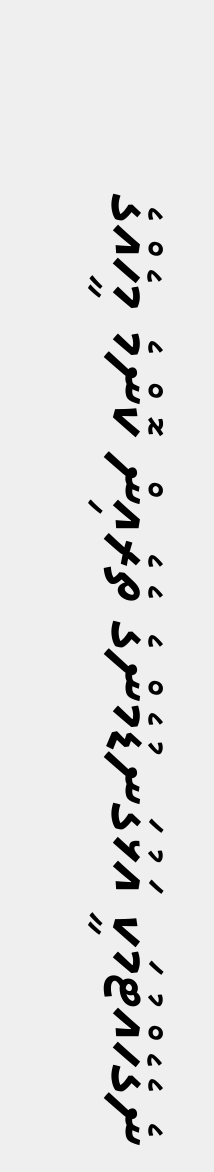ނެގެހެއްޓުމަކީ އަޅުގަނޑުމެންގެ ތެރެއިން ކޮންމެ މީހެއްގެ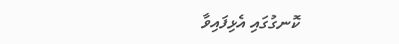ކޮނގުގައި އެޅިފައިވާ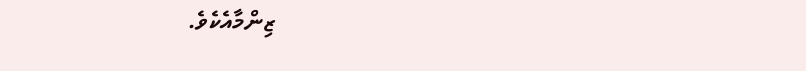ޒިންމާއެކެވެ.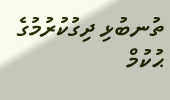ތުނބުޅި ދިގުކުރުމުގެ ޙުކުމް